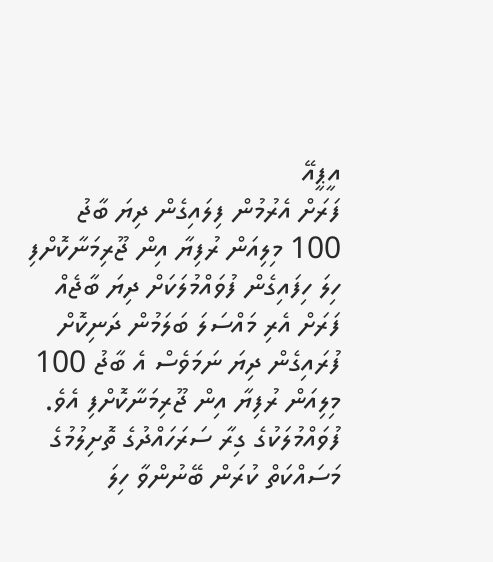އީޕީއޭ
ފަރަށް އެރުމުން ފިލައިގެން ދިޔަ ބާޖު 100 މިލިއަން ރުފިޔާ އިން ޖޫރިމަނާކޮށްފި
ހިލަ ހިފައިގެން ފުވައްމުލަކަށް ދިޔަ ބާޖެއް ފަރަށް އެރި މައްސަލަ ބަލަމުން ދަނިކޮށް ފުރައިގެން ދިޔަ ނަމަވެސް އެ ބާޖު 100 މިލިއަން ރުފިޔާ އިން ޖޫރިމަނާކޮށްފި އެވެ.
ފުވައްމުލަކުގެ ގިރާ ސަރަހައްދުގެ ތޮށިލުމުގެ މަސައްކަތް ކުރަން ބޭނުންވާ ހިލަ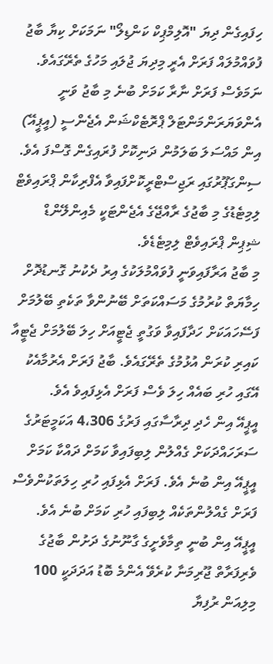ހިފައިގެން ދިޔަ "އޮލިމްޕިކް ކަންޑިލޯ" ނަމަކަށް ކިޔާ ބާޖު ފުވައްމުލައް ފަރަށް އެރީ މިދިޔަ ޖުލައި މަހުގެ ތެރޭގައެވެ. ނަމަވެސް ފަރަށް ނާރާ ކަމަށް ބުނެ މި ބާޖު ވަނީ އެންވަޔަރަންމަންޓަލް ޕްރޮޓެކްޝަން އެޖެންސީ (އީޕީއޭ) އިން މައްސަލަ ބަލަމުން ދަނިކޮށް ފުރައިގެން ގޮސްފަ އެވެ.
ސިންގަޕޫރުގައި ރަޖިސްޓްރީކޮށްފައިވާ އެފްރިކާން ޕްރައިވެޓް ލިމިޓެޑުގެ މި ބާޖުގެ ރާއްޖޭގެ އެޖެންޓަކީ މެއިންލޭންޑް ޝިޕިން ޕްރައިވެޓް ލިމިޓެޑެވެ.
މި ބާޖު އަރާފައިވަނީ ފުވައްމުލަކުގެ އިރު ދެކުނު ގޮނޑުދޮށް ހިމާޔަތް ކުރުމުގެ މަސައްކަތަށް ބޭނުންވާ ތަކެތި ބޭލުމަށް ފަސޭހައަކަށް ހަދާފައިވާ ވަގުތީ ޖެޓީއަށް ހިލަ ބޭލުމަށް ޖެޓީއާ ކައިރި ކުރަން އުޅުމުގެ ތެރޭގައެވެ. ބާޖު ފަރަށް އެރުމާއެކު އޭގައި ހުރި ބައެއް ހިލަ ވެސް ފަރަށް އެޅިފައިވެ އެވެ.
އީޕީއޭ އިން ހެދި ދިރާސާގައި ފަރުގެ 4،306 އަކަމީޓަރުގެ ސަރަހައްދަކަށް ގެއްލުން ލިބިފައިވާ ކަމަށް ދައްކާ ކަމަށް އީޕީއޭ އިން ބުނެ އެވެ. ފަރަށް އެޅިފައި ހުރި ހިލަތަކުންވެސް ފަރަށް ގެއްލުންތަކެއް ލިބިފައި ހުރި ކަމަށް ބުނެ އެވެ.
އީޕީއޭ އިން ބުނީ ތިމާވެށީގެ ގާނޫނުގެ ދަށުން ބާޖުގެ ވެރިފަރާތް ޖޫރިމަނާ ކުރެވޭ އެންމެ ބޮޑު އަދަދަކީ 100 މިލިއަން ރުފިޔާ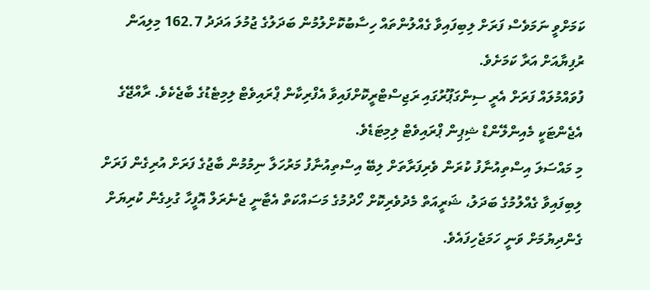ކަމަށްވީ ނަމަވެސް ފަރަށް ލިބިފައިވާ ގެއްލުންތައް ހިސާބުކޮށްލުމުން ބަދަލުގެ ޖުމުލަ އަދަދު 162.7 މިލިއަން ރުފިޔާއަށް އަރާ ކަމަށެވެ.
ފުވައްމުލައް ފަރަށް އެރީ ސިންގަޕޫރުގައި ރަޖިސްޓްރީކޮށްފައިވާ އެފްރިކާން ޕްރައިވެޓް ލިމިޓެޑުގެ ބާޖެކެވެ. ރާއްޖޭގެ އެޖެންޓަކީ މެއިންލޭންޑް ޝިޕިން ޕްރައިވެޓް ލިމިޓަޑެވެ.
މި މައްސަލަ އިސްތިއުނާފު ކުރަން ވެރިފަރާތަށް ލިބޭ އިސްތިއުނާފު މަރުހަލާ ނިމުމުން ބާޖުގެ ފަރަށް އުރިގެން ފަރަށް ލިބިފައިވާ ގެއްލުމުގެ ބަދަލު، ޝަރީއަތް މެދުވެރިކޮށް ހޯދުމުގެ މަސައްކަތް އެޓާނީ ޖެނެރަލް އޮފީހާ ގުޅިގެން ކުރިޔަށް ގެންދިޔުމަށް ވަނީ ހަމަޖެހިފައެވެ.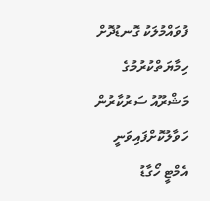ފުވައްމުލަކު ގޮނޑުދޮށް ހިމާޔަތްކުރުމުގެ މަޝްރޫއު ސަރުކާރުން ހަވާލުކޮށްފައިވަނީ އެމްޓީ ހޯގާޑު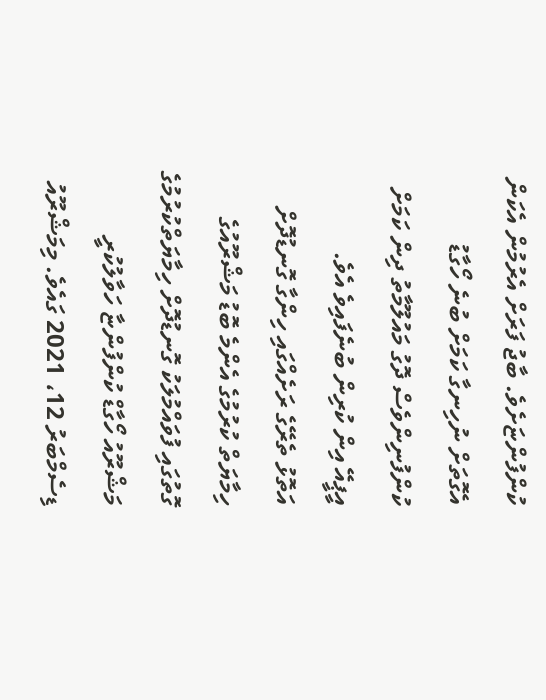ކުންފުންޏަށެވެ. ބާޖު ފަރަށް އެރުމުން އެކަން އެގޮތަށް ނުހިނގާ ކަމަށް ބުނެ ހޯގާޑު ކުންފުނިންވެސް ދޮގު މައުލޫމާތު ދިން ކަމަށް އީޕީއޭ އިން ކުރިން ބުނެފައިވެ އެވެ.
އަތޮޅު ތެރޭގެ ރަށެއްގައި ހިންގާ ގޮނޑުދޮށް ހިމާޔަތް ކުރުމުގެ އެންމެ ބޮޑު މަޝްރޫއުގެ ގޮތުގައި ފުވައްމުލަކު ގޮނޑުދޮށް ހިމާޔަތްކުރުމުގެ މަޝްރޫއު ހޯގާޑް ކުންފުންޏާ ހަވާލުކުރީ ޑިސެމްބަރު 12، 2021 ގައެވެ. މިމަޝްރޫއު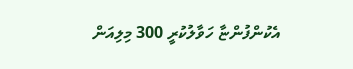އެކުންފުންޏާ ހަވާލުކުރީ 300 މިލިއަން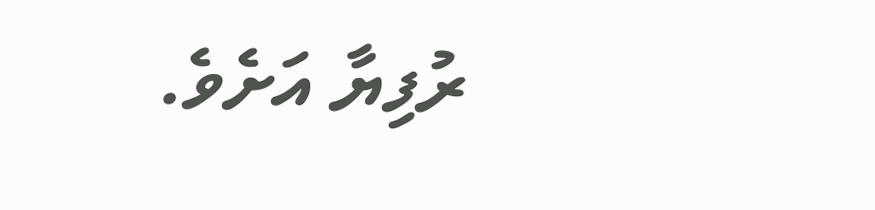ރުފިޔާ އަށެވެ.